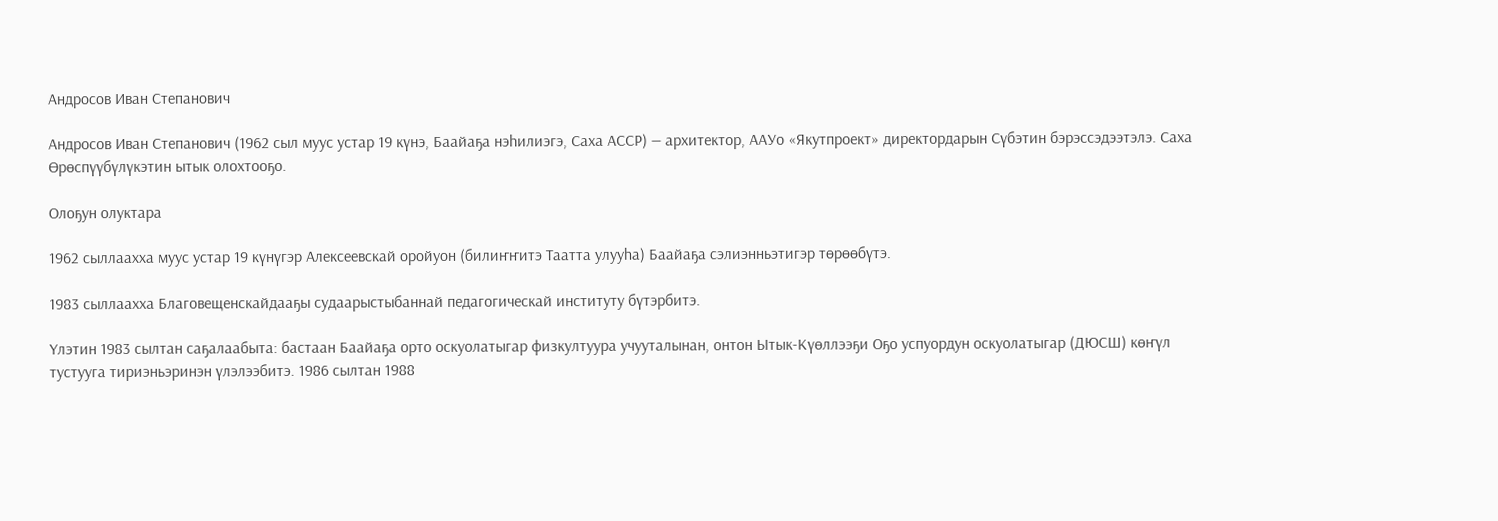Андросов Иван Степанович

Андросов Иван Степанович (1962 сыл муус устар 19 күнэ, Баайаҕа нэһилиэгэ, Саха АССР) — архитектор, ААУо «Якутпроект» директордарын Сүбэтин бэрэссэдээтэлэ. Саха Өрөспүүбүлүкэтин ытык олохтооҕо.

Олоҕун олуктара

1962 сыллаахха муус устар 19 күнүгэр Алексеевскай оройуон (билиҥҥитэ Таатта улууһа) Баайаҕа сэлиэнньэтигэр төрөөбүтэ.

1983 сыллаахха Благовещенскайдааҕы судаарыстыбаннай педагогическай институту бүтэрбитэ.

Үлэтин 1983 сылтан саҕалаабыта: бастаан Баайаҕа орто оскуолатыгар физкултуура учууталынан, онтон Ытык-Күөллээҕи Оҕо успуордун оскуолатыгар (ДЮСШ) көҥүл тустууга тириэньэринэн үлэлээбитэ. 1986 сылтан 1988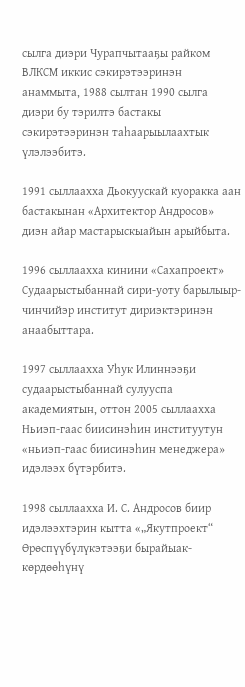сылга диэри Чурапчытааҕы райком ВЛКСМ иккис сэкирэтээринэн анаммыта, 1988 сылтан 1990 сылга диэри бу тэрилтэ бастакы сэкирэтээринэн таһаарыылаахтык үлэлээбитэ.

1991 сыллаахха Дьокуускай куоракка аан бастакынан «Архитектор Андросов» диэн айар мастарыскыайын арыйбыта.

1996 сыллаахха кинини «Сахапроект» Судаарыстыбаннай сири-уоту барылыыр-чинчийэр институт дириэктэринэн анаабыттара.

1997 сыллаахха Уһук Илиннээҕи судаарыстыбаннай сулууспа академиятын, оттон 2005 сыллаахха Ньиэп-гаас биисинэһин институутун «ньиэп-гаас биисинэһин менеджера» идэлээх бүтэрбитэ.

1998 сыллаахха И. С. Андросов биир идэлээхтэрин кытта «„Якутпроект“ Өрөспүүбүлүкэтээҕи бырайыак-көрдөөһүнү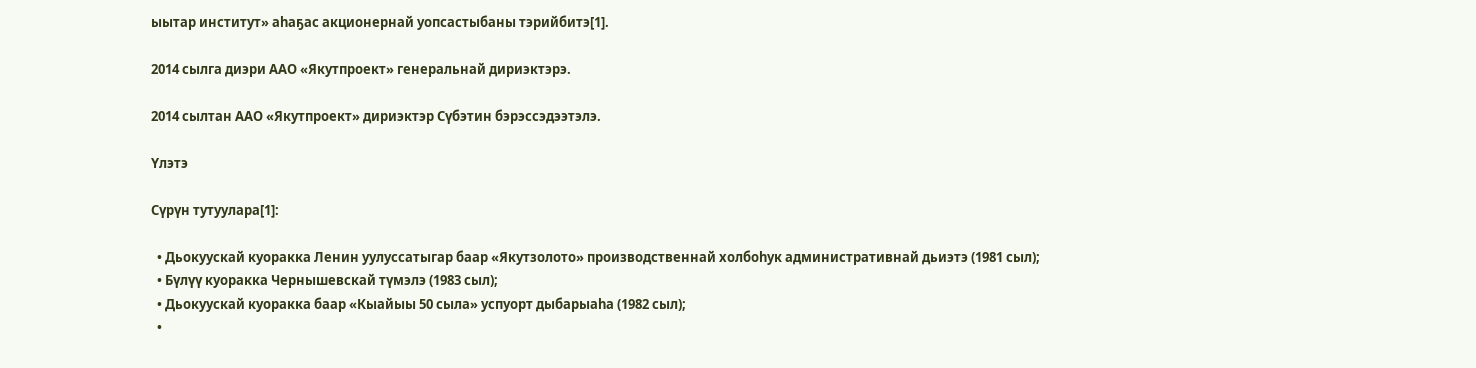ыытар институт» аһаҕас акционернай уопсастыбаны тэрийбитэ[1].

2014 сылга диэри ААО «Якутпроект» генеральнай дириэктэрэ.

2014 сылтан ААО «Якутпроект» дириэктэр Сүбэтин бэрэссэдээтэлэ.

Үлэтэ

Сүрүн тутуулара[1]:

  • Дьокуускай куоракка Ленин уулуссатыгар баар «Якутзолото» производственнай холбоһук административнай дьиэтэ (1981 сыл);
  • Бүлүү куоракка Чернышевскай түмэлэ (1983 сыл);
  • Дьокуускай куоракка баар «Кыайыы 50 сыла» успуорт дыбарыаһа (1982 сыл);
  •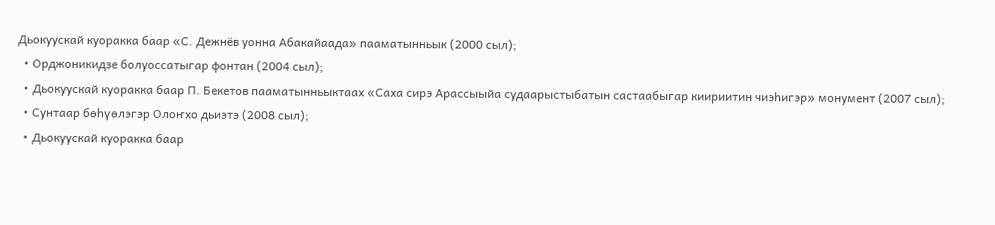Дьокуускай куоракка баар «С. Дежнёв уонна Абакайаада» пааматынньык (2000 сыл);
  • Орджоникидзе болуоссатыгар фонтан (2004 сыл);
  • Дьокуускай куоракка баар П. Бекетов пааматынньыктаах «Саха сирэ Арассыыйа судаарыстыбатын састаабыгар киириитин чиэһигэр» монумент (2007 сыл);
  • Сунтаар бөһүөлэгэр Олоҥхо дьиэтэ (2008 сыл);
  • Дьокуускай куоракка баар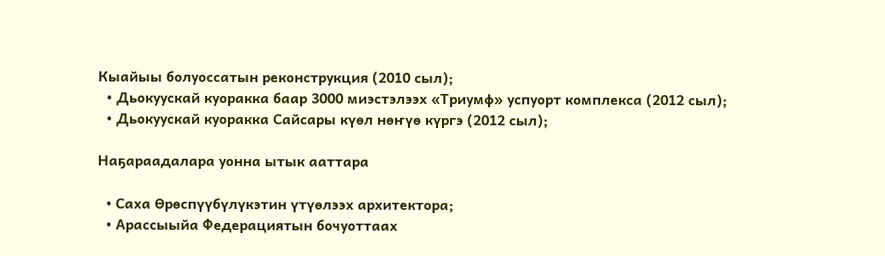Кыайыы болуоссатын реконструкция (2010 сыл);
  • Дьокуускай куоракка баар 3000 миэстэлээх «Триумф» успуорт комплекса (2012 сыл);
  • Дьокуускай куоракка Сайсары күөл нөҥүө күргэ (2012 сыл);

Наҕараадалара уонна ытык ааттара

  • Саха Өрөспүүбүлүкэтин үтүөлээх архитектора;
  • Арассыыйа Федерациятын бочуоттаах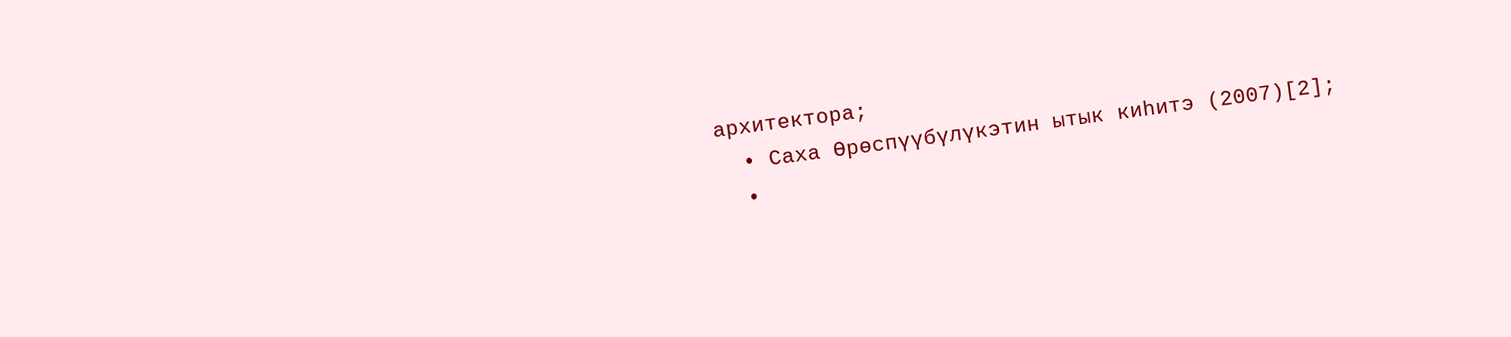архитектора;
  • Саха Өрөспүүбүлүкэтин ытык киһитэ (2007)[2];
  •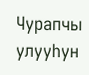Чурапчы улууһун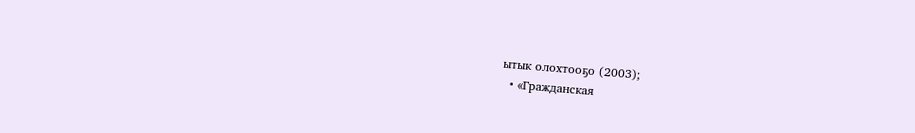ытык олохтооҕо (2003);
  • «Гражданская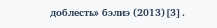доблесть» бэлиэ (2013)[3].